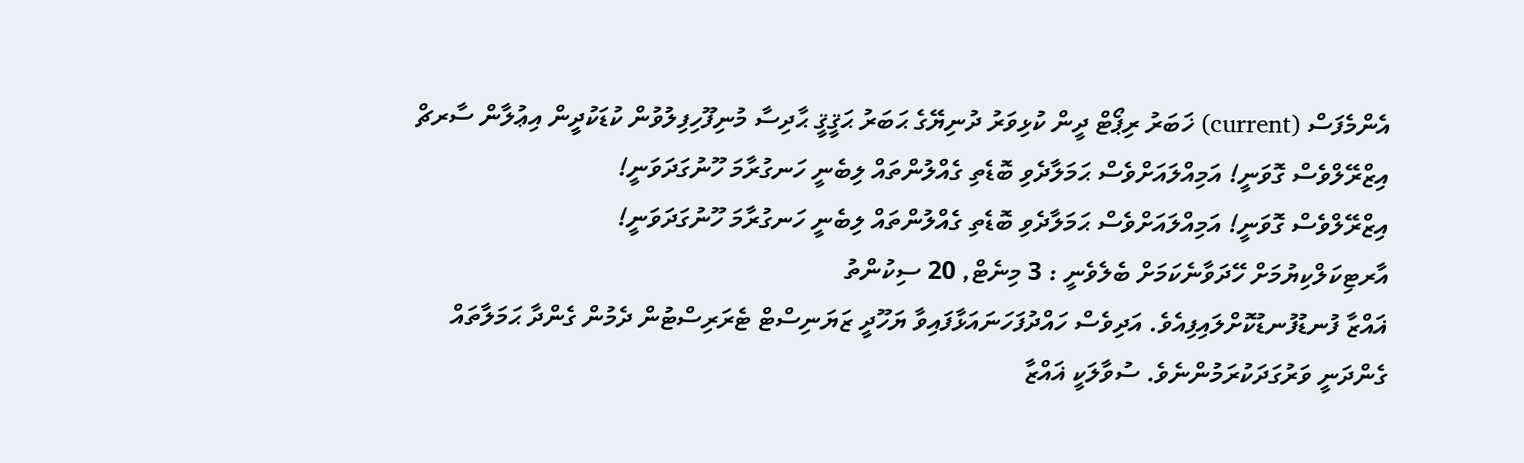އެންމެފަސް (current) ޚަބަރު ރިޕޯޓް ދީން ކުޅިވަރު ދުނިޔޭގެ ޙަބަރު ޙަޤީޤީ ޙާދިސާ މުނިފޫހިފިލުވުން ކުޑަކުދީން އިޢުލާން ސާރޗް
އިޒްރޭލްވެސް ގޮވަނީ! އަމިއްލައަށްވެސް ޙަމަލާދެވި ބޮޑެތި ގެއްލުންތައް ލިބެނީ ހަނގުރާމަ ހޫނުގަދަވަނީ!
އިޒްރޭލްވެސް ގޮވަނީ! އަމިއްލައަށްވެސް ޙަމަލާދެވި ބޮޑެތި ގެއްލުންތައް ލިބެނީ ހަނގުރާމަ ހޫނުގަދަވަނީ!
އާރޓިކަލްކިޔުމަށް ހޭދަވާނެކަމަށް ބެލެވެނީ : 3 މިނެޓް, 20 ސިކުންތު
ޣައްޒާ ފުނޑުފުނޑުކޮށްލައިފިއެވެ. އަދިވެސް ހައްދުފަހަނައަޅާފައިވާ ޔަހޫދީ ޒަޔަނިސްޓް ޓެރަރިސްޓުން ދެމުން ގެންދާ ޙަމަލާތައް ގެންދަނީ ވަރުގަދަކުރަމުންނެވެ. ސުވާލަކީ ޣައްޒާ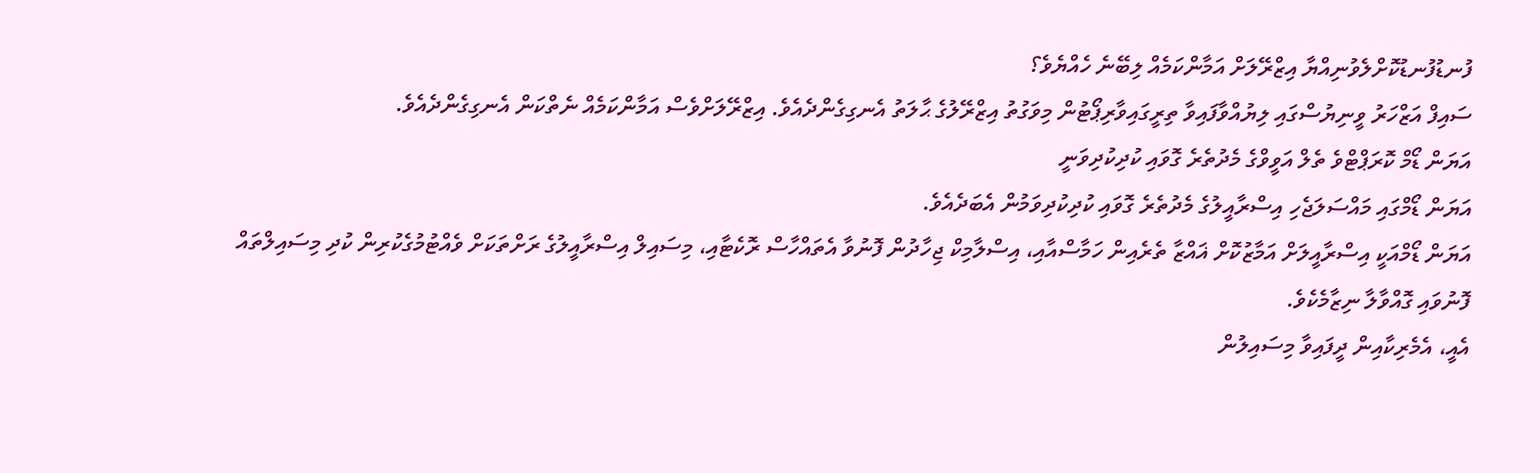ފުނޑުފުނޑުކޮށްލެވުނިއްޔާ އިޒްރޭލަށް އަމާންކަމެއް ލިބޭނެ ހެއްޔެވެ؟
ސައިފް އަޒްހަރު ވީނިޔުސްގައި ލިޔުއްވާފައިވާ ތިރީގައިވާރިޕޯޓުން މިވަގުތު އިޒްރޭލުގެ ޙާލަތު އެނގިގެންދެއެވެ. އިޒްރޭލަށްވެސް އަމާންކަމެއް ނެތްކަން އެނގިގެންދެއެވެ.
އަޔަން ޑޯމް ކޮރަޕްޓްވެ ތެލް އަވީވްގެ މެދުތެރެ ގޮވައި ކުދިކުދިވަނީ
އަޔަން ޑޯމްގައި މައްސަލަޖެހި އިސްރާއީލުގެ މެދުތެރެ ގޮވައި ކުދިކުދިވަމުން އެބަދެއެވެ.
އަޔަން ޑޯމްއަކީ އިސްރާއީލަށް އަމާޒުކޮށް ޣައްޒާ ތެރެއިން ހަމާސްއާއި، އިސްލާމިކް ޖިހާދުން ފޮނުވާ އެތައްހާސް ރޮކެޓާއި، މިސައިލް އިސްރާއީލުގެ ރަށްތަކަށް ވެއްޓުމުގެކުރިން ކުދި މިސައިލްތައް ފޮނުވައި ގޮއްވާލާ ނިޒާމެކެވެ.
އެއީ، އެމެރިކާއިން ދީފައިވާ މިސައިލުން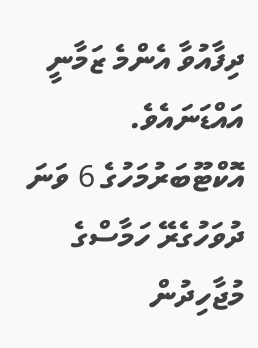ދިފާއުވާ އެންމެ ޒަމާނީ އައްޑަނައެވެ.
އޮކްޓޫބަރުމަހުގެ 6 ވަނަ ދުވަހުގެރޭ ހަމާސްގެ މުޖާހިދުން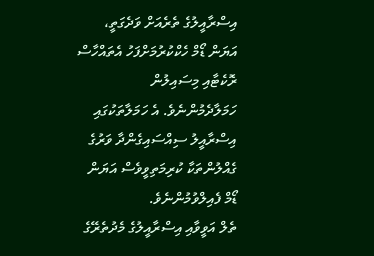އިސްރާއީލުގެ ތެރެއަށް ވަދެގަތީ، އަޔަން ޑޯމް ހެކްކުރުމަށްފަހު އެތައްހާސް ރޮކެޓާއި މިސައިލުން ހަމަލާދެމުންނެވެ. އެ ހަމަލާތަކުގައި އިސްރާއީލު ސިއްސައިގެންދާ ވަރުގެ ގެއްލުންތަކާ ކުރިމަތިވީވެސް އަޔަން ޑޯމް ފެއިލްވުމުންނެވެ.
ތެލް އަވީވާއި އިސްރާއީލުގެ މެދުތެރޭގެ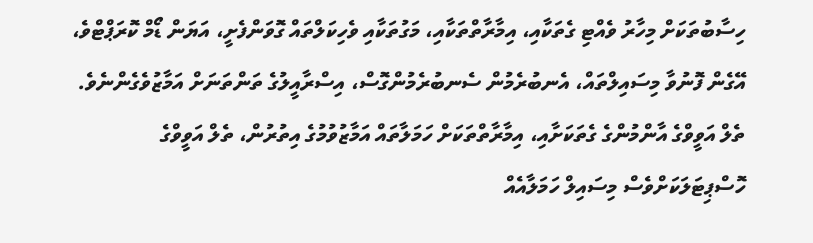ހިސާބުތަކަށް މިހާރު ވެއްޓި ގެތަކާއި، އިމާރާތްތަކާއި، މަގުތަކާއި ވެހިކަލްތައް ގޮވަންފެށީ، އަޔަން ޑޯމް ކޮރަޕްޓްވެ، އޭގެން ފޮނުވާ މިސައިލްތައް، އެނބުރެމުން ސެނބުރެމުންގޮސް، އިސްރާއީލުގެ ތަންތަނަށް އަމާޒުވެގެންނެވެ.
ތެލް އަވީވްގެ އާންމުންގެ ގެތަކަށާއި، އިމާރާތްތަކަށް ހަމަލާތައް އަމާޒުވުމުގެ އިތުރުން، ތެލް އަވީވްގެ ހޮސްޕިޓަލަކަށްވެސް މިސައިލް ހަމަލާއެއް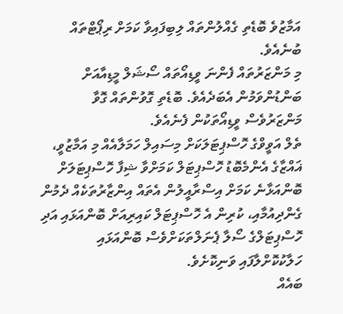އަމާޒުވެ ބޮޑެތި ގެއްލުންތައް ލިބިފައިވާ ކަމަށް ރިޕޯޓްތައް ބުނެއެވެ.
މި މަންޒަރުތައް ފެންނަ ވީޑިއޯތައް ސޯޝަލް މީޑިއާއަށް ބަންޑުންވަމުން އެބަދެއެވެ. ބޮޑެތި ގޮވުންތައް ގޮވާ މަންޒަރުވެސް ވީޑިއޯތަކުން ފެނެއެވެ.
ތެލް އަވީވްގެ ހޮސްޕިޓަލަކަށް މިސައިލް ހަމަލާއެއް މި އަމާޒުވީ، ޣައްޒާގެ އެންމެބޮޑު ހޮސްޕިޓަލް ކަމަށްވާ ޝިފާ ހޮސްޕިޓަލަށް ބޮންއަޅާނެ ކަމަށް އިސްރާއީލުން އެތައް އިންޒާރުތަކެއް ދެމުން ގެންދިއުމާއި، ކުރިން އެ ހޮސްޕިޓަލް ކައިރިއަށް ބޮންއަޅައި އަދި ހޮސްޕިޓަލްގެ ސޯލާ ޕެނަލްތަކަށްވެސް ބޮންއަޅައި ހަލާކުކޮށްލާފައި ވަނިކޮށެވެ.
ބައެއް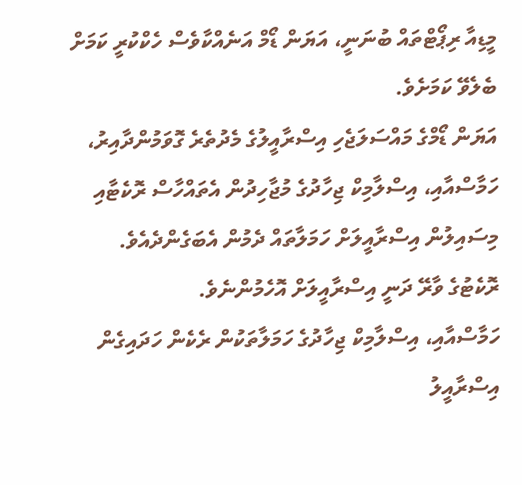މީޑިއާ ރިޕޯޓްތައް ބުނަނީ، އަޔަން ޑޯމް އަނެއްކާވެސް ހެކްކުރީ ކަމަށް ބެލެވޭ ކަމަށެވެ.
އަޔަން ޑޯމްގެ މައްސަލަޖެހި އިސްރާއީލުގެ މެދުތެރެ ގޮވަމުންދާއިރު، ހަމާސްއާއި، އިސްލާމިކް ޖިހާދުގެ މުޖާހިދުން އެތައްހާސް ރޮކެޓާއި މިސައިލުން އިސްރާއީލަށް ހަމަލާތައް ދެމުން އެބަގެންދެއެވެ. ރޮކެޓުގެ ވާރޭ ދަނީ އިސްރާއީލަށް އޮހެމުންނެވެ.
ހަމާސްއާއި، އިސްލާމިކް ޖިހާދުގެ ހަމަލާތަކުން ރެކެން ހަދައިގެން އިސްރާއީލު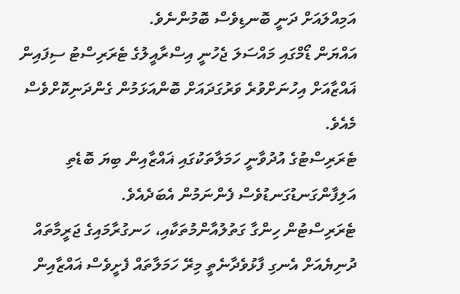އަމިއްލައަށް ދަނީ ބޮނޑިވެސް ބޮމުންނެވެ.
އައްޔަން ޑޯމްގައި މައްސަލަ ޖެހުނީ އިސްރާއީލުގެ ޓެރަރިސްޓު ސިފައިން ޣައްޒާއަށް އިހުނަށްވުރެ ވަރުގަދައަށް ބޮންއަޅަމުން ގެންދަނިކޮށްވެސް މެއެވެ.
ޓެރަރިސްޓުގެ އުދުވާނީ ހަމަލާތަކުގައި ޣައްޒާއިން ބިޔަ ބޮޑެތި އަލިފާންގަނޑުގަނޑުވެސް ފެންނަމުން އެބަދެއެވެ.
ޓެރަރިސްޓުން ހިންގާ ގަތުލުއާންމުތަކާއި، ހަނގުރާމައިގެ ޖަރީމާތައް ދުނިޔެއަށް އެނގި ފާޅުވެދާނެތީ މިރޭ ހަމަލާތައް ފެށީވެސް ޣައްޒާއިން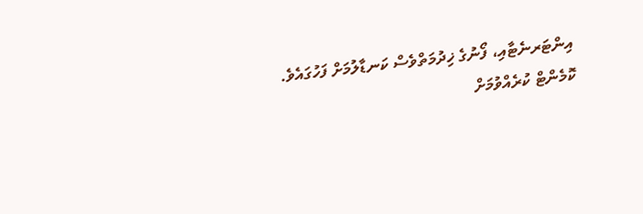އިންޓަރނެޓާއި، ފޯނުގެ ޚިދުމަތްވެސް ކަނޑާލުމަށް ފަހުގައެވެ.
ކޮމެންޓް ކުރެއްވުމަށް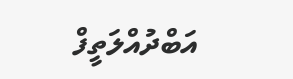އަބްދުއްލަތީފް